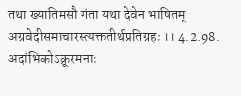तथा ख्यातिमसौ गंता यथा देवेन भाषितम्
अग्रवेदीसमाचारस्त्यक्ततीर्थप्रतिग्रहः ।। 4.2.98.
अदांभिकोऽक्रूरमनाः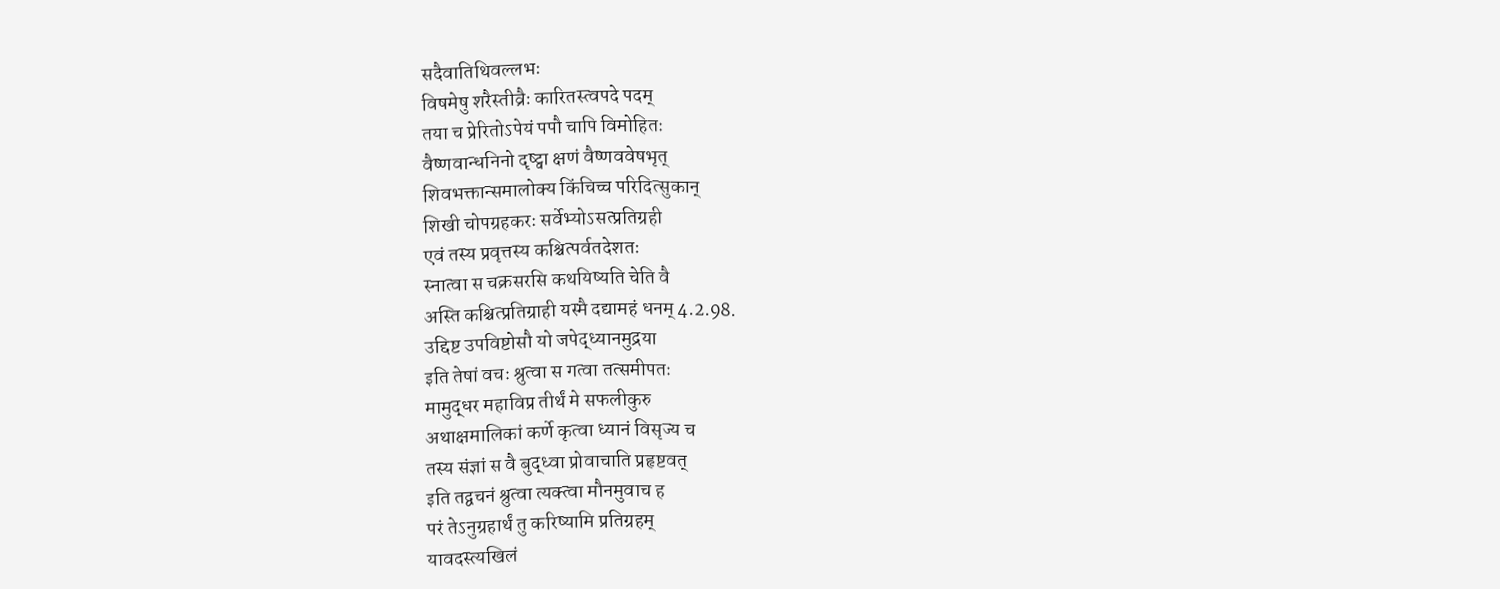सदैवातिथिवल्लभः
विषमेषु शरैस्तीव्रैः कारितस्त्वपदे पदम्
तया च प्रेरितोऽपेयं पपौ चापि विमोहितः
वैष्णवान्धनिनो दृष्ट्वा क्षणं वैष्णववेषभृत्
शिवभक्तान्समालोक्य किंचिच्च परिदित्सुकान्
शिखी चोपग्रहकरः सर्वेभ्योऽसत्प्रतिग्रही
एवं तस्य प्रवृत्तस्य कश्चित्पर्वतदेशतः
स्नात्वा स चक्रसरसि कथयिष्यति चेति वै
अस्ति कश्चित्प्रतिग्राही यस्मै दद्यामहं धनम् 4.2.98.
उद्दिष्ट उपविष्टोसौ यो जपेद्ध्यानमुद्रया
इति तेषां वचः श्रुत्वा स गत्वा तत्समीपतः
मामुद्धर महाविप्र तीर्थं मे सफलीकुरु
अथाक्षमालिकां कर्णे कृत्वा ध्यानं विसृज्य च
तस्य संज्ञां स वै बुद्ध्वा प्रोवाचाति प्रहृष्टवत्
इति तद्वचनं श्रुत्वा त्यक्त्वा मौनमुवाच ह
परं तेऽनुग्रहार्थं तु करिष्यामि प्रतिग्रहम्
यावदस्त्यखिलं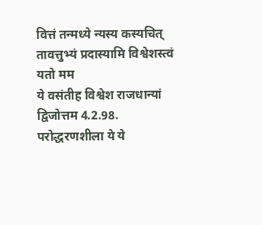वित्तं तन्मध्ये न्यस्य कस्यचित्
तावत्तुभ्यं प्रदास्यामि विश्वेशस्त्वं यतो मम
ये वसंतीह विश्वेश राजधान्यां द्विजोत्तम 4.2.98.
परोद्धरणशीला ये ये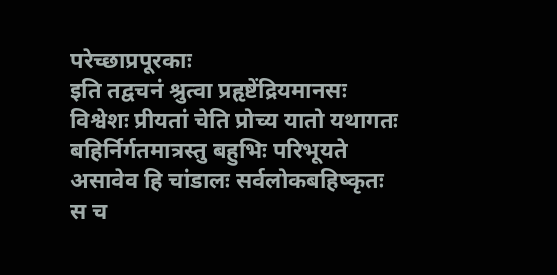परेच्छाप्रपूरकाः
इति तद्वचनं श्रुत्वा प्रहृष्टेंद्रियमानसः
विश्वेशः प्रीयतां चेति प्रोच्य यातो यथागतः
बहिर्निर्गतमात्रस्तु बहुभिः परिभूयते
असावेव हि चांडालः सर्वलोकबहिष्कृतः
स च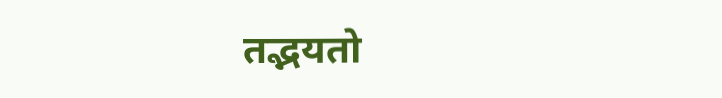तद्भयतो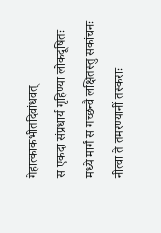गेहात्काकभीतदिवांधवत्
स एकदा संप्रधार्य गृहिण्या लोकदूषितः
मध्ये मार्गं स गच्छन्वै लक्षितस्तु सकांचनः
नीत्वा ते तमरण्यानीं तस्कराः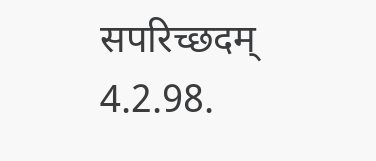सपरिच्छदम् 4.2.98.